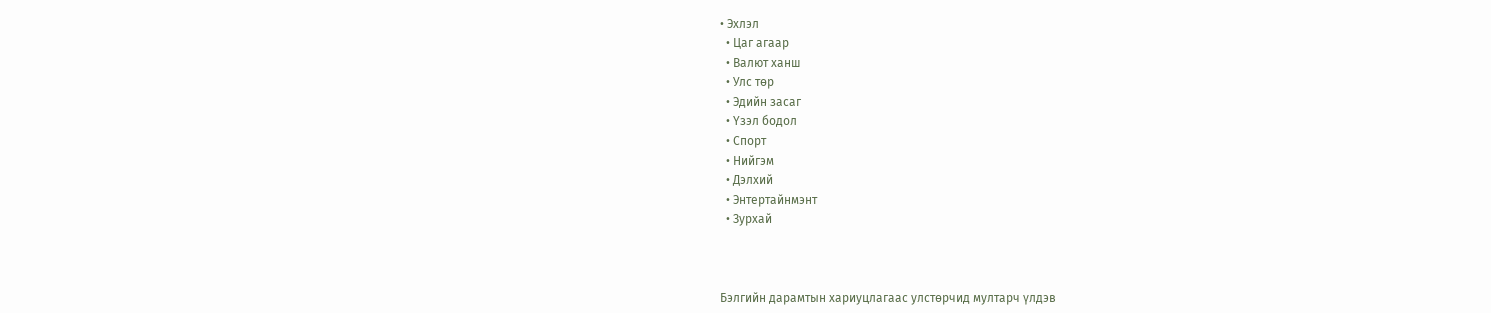• Эхлэл
  • Цаг агаар
  • Валют ханш
  • Улс төр
  • Эдийн засаг
  • Үзэл бодол
  • Спорт
  • Нийгэм
  • Дэлхий
  • Энтертайнмэнт
  • Зурхай



Бэлгийн дарамтын хариуцлагаас улстөрчид мултарч үлдэв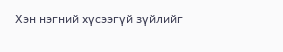Хэн нэгний хүсээгүй зүйлийг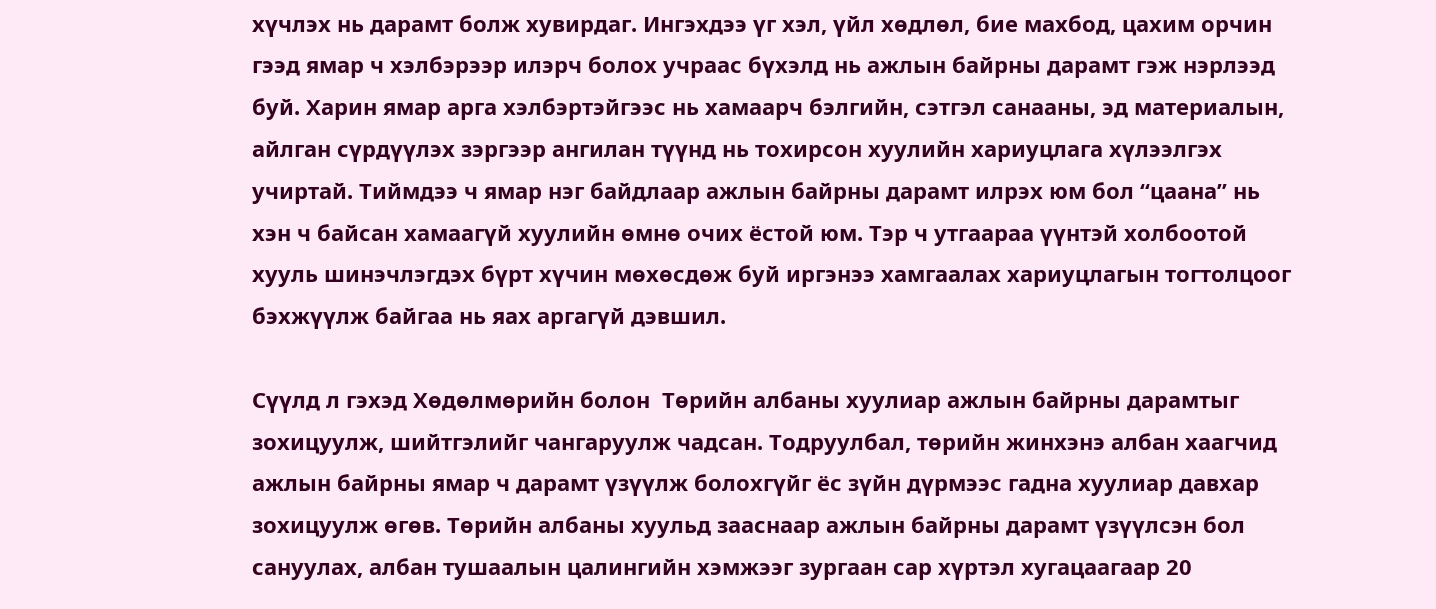хүчлэх нь дарамт болж хувирдаг. Ингэхдээ үг хэл, үйл хөдлөл, бие махбод, цахим орчин гээд ямар ч хэлбэрээр илэрч болох учраас бүхэлд нь ажлын байрны дарамт гэж нэрлээд буй. Харин ямар арга хэлбэртэйгээс нь хамаарч бэлгийн, сэтгэл санааны, эд материалын, айлган сүрдүүлэх зэргээр ангилан түүнд нь тохирсон хуулийн хариуцлага хүлээлгэх учиртай. Тиймдээ ч ямар нэг байдлаар ажлын байрны дарамт илрэх юм бол “цаана” нь хэн ч байсан хамаагүй хуулийн өмнө очих ёстой юм. Тэр ч утгаараа үүнтэй холбоотой хууль шинэчлэгдэх бүрт хүчин мөхөсдөж буй иргэнээ хамгаалах хариуцлагын тогтолцоог бэхжүүлж байгаа нь яах аргагүй дэвшил.

Сүүлд л гэхэд Хөдөлмөрийн болон  Төрийн албаны хуулиар ажлын байрны дарамтыг зохицуулж, шийтгэлийг чангаруулж чадсан. Тодруулбал, төрийн жинхэнэ албан хаагчид ажлын байрны ямар ч дарамт үзүүлж болохгүйг ёс зүйн дүрмээс гадна хуулиар давхар зохицуулж өгөв. Төрийн албаны хуульд зааснаар ажлын байрны дарамт үзүүлсэн бол сануулах, албан тушаалын цалингийн хэмжээг зургаан сар хүртэл хугацаагаар 20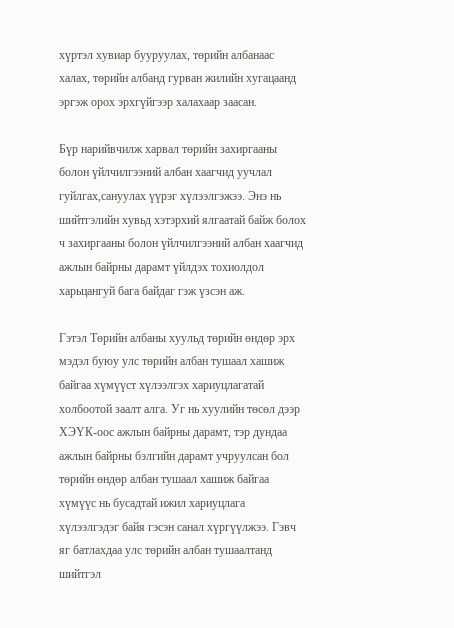хүртэл хувиар бууруулах, төрийн албанаас халах, төрийн албанд гурван жилийн хугацаанд эргэж орох эрхгүйгээр халахаар заасан.

Бүр нарийвчилж харвал төрийн захиргааны болон үйлчилгээний албан хаагчид уучлал гуйлгах,сануулах үүрэг хүлээлгэжээ. Энэ нь шийтгэлийн хувьд хэтэрхий ялгаатай байж болох ч захиргааны болон үйлчилгээний албан хаагчид ажлын байрны дарамт үйлдэх тохиолдол харьцангуй бага байдаг гэж үзсэн аж.

Гэтэл Төрийн албаны хуульд төрийн өндөр эрх мэдэл буюу улс төрийн албан тушаал хашиж байгаа хүмүүст хүлээлгэх хариуцлагатай холбоотой заалт алга. Уг нь хуулийн төсөл дээр ХЭҮК-оос ажлын байрны дарамт, тэр дундаа ажлын байрны бэлгийн дарамт учруулсан бол төрийн өндөр албан тушаал хашиж байгаа хүмүүс нь бусадтай ижил хариуцлага хүлээлгэдэг байя гэсэн санал хүргүүлжээ. Гэвч яг батлахдаа улс төрийн албан тушаалтанд шийтгэл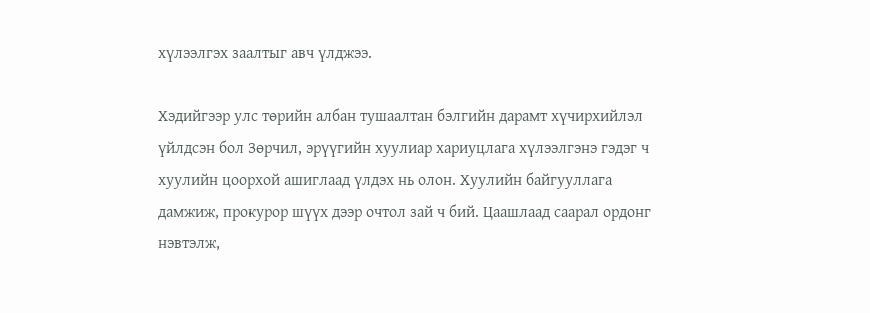хүлээлгэх заалтыг авч үлджээ.

Хэдийгээр улс төрийн албан тушаалтан бэлгийн дарамт хүчирхийлэл үйлдсэн бол Зөрчил, эрүүгийн хуулиар хариуцлага хүлээлгэнэ гэдэг ч хуулийн цоорхой ашиглаад үлдэх нь олон. Хуулийн байгууллага дамжиж, прокурор шүүх дээр очтол зай ч бий. Цаашлаад саарал ордонг нэвтэлж,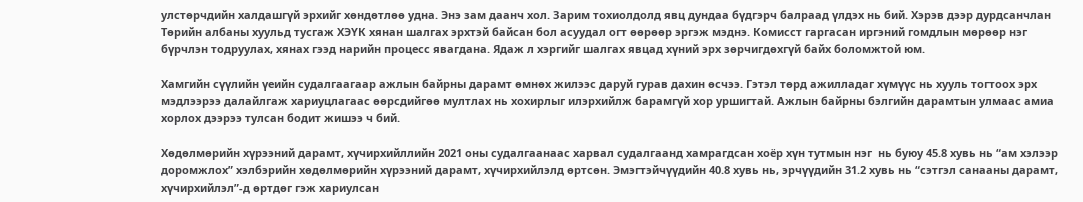улстөрчдийн халдашгүй эрхийг хөндөтлөө удна. Энэ зам даанч хол. Зарим тохиолдолд явц дундаа бүдгэрч балраад үлдэх нь бий. Хэрэв дээр дурдсанчлан Төрийн албаны хуульд тусгаж ХЭҮК хянан шалгах эрхтэй байсан бол асуудал огт өөрөөр эргэж мэднэ. Комисст гаргасан иргэний гомдлын мөрөөр нэг бүрчлэн тодруулах, хянах гээд нарийн процесс явагдана. Ядаж л хэргийг шалгах явцад хүний эрх зөрчигдөхгүй байх боломжтой юм.

Хамгийн сүүлийн үеийн судалгаагаар ажлын байрны дарамт өмнөх жилээс даруй гурав дахин өсчээ. Гэтэл төрд ажилладаг хүмүүс нь хууль тогтоох эрх мэдлээрээ далайлгаж хариуцлагаас өөрсдийгөө мултлах нь хохирлыг илэрхийлж барамгүй хор уршигтай. Ажлын байрны бэлгийн дарамтын улмаас амиа хорлох дээрээ тулсан бодит жишээ ч бий.

Хөдөлмөрийн хүрээний дарамт, хүчирхийллийн 2021 оны судалгаанаас харвал судалгаанд хамрагдсан хоёр хүн тутмын нэг  нь буюу 45.8 хувь нь “ам хэлээр доромжлох” хэлбэрийн хөдөлмөрийн хүрээний дарамт, хүчирхийлэлд өртсөн. Эмэгтэйчүүдийн 40.8 хувь нь, эрчүүдийн 31.2 хувь нь “сэтгэл санааны дарамт, хүчирхийлэл”-д өртдөг гэж хариулсан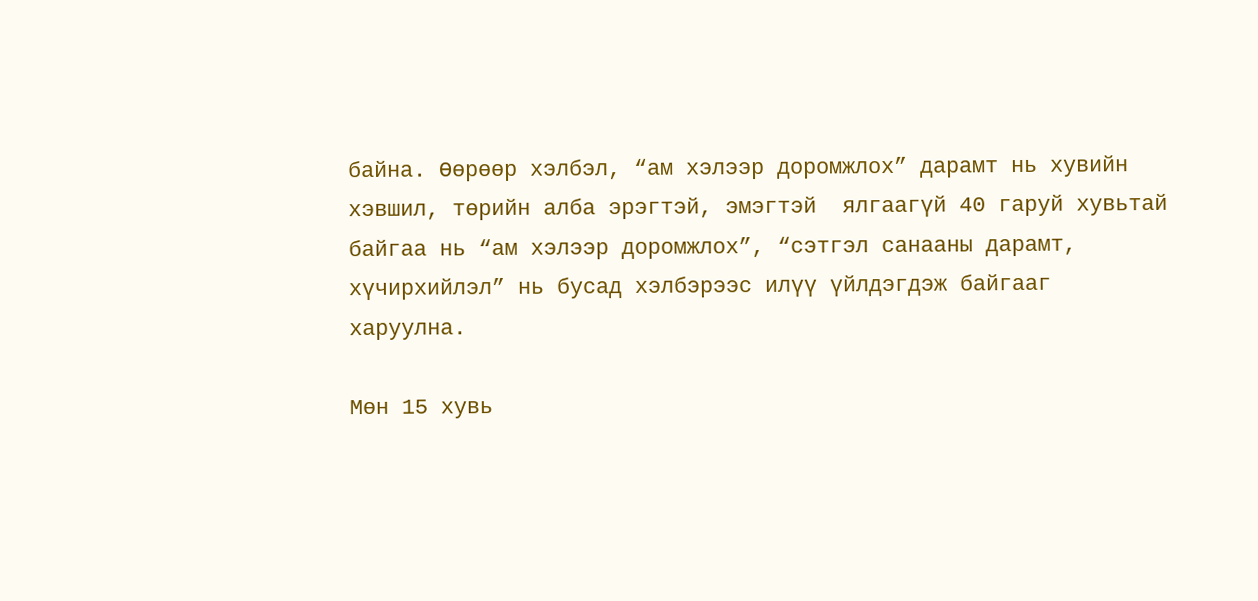байна. Өөрөөр хэлбэл, “ам хэлээр доромжлох” дарамт нь хувийн хэвшил, төрийн алба эрэгтэй, эмэгтэй  ялгаагүй 40 гаруй хувьтай байгаа нь “ам хэлээр доромжлох”, “сэтгэл санааны дарамт, хүчирхийлэл” нь бусад хэлбэрээс илүү үйлдэгдэж байгааг харуулна.

Мөн 15 хувь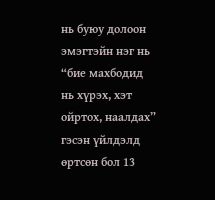нь буюу долоон эмэгтэйн нэг нь “бие махбодид нь хүрэх, хэт ойртох, наалдах” гэсэн үйлдэлд өртсөн бол 13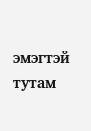эмэгтэй тутам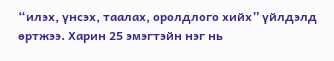“илэх, үнсэх, таалах, оролдлого хийх” үйлдэлд өртжээ. Харин 25 эмэгтэйн нэг нь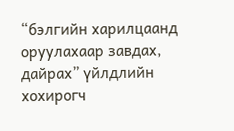“бэлгийн харилцаанд оруулахаар завдах, дайрах” үйлдлийн хохирогч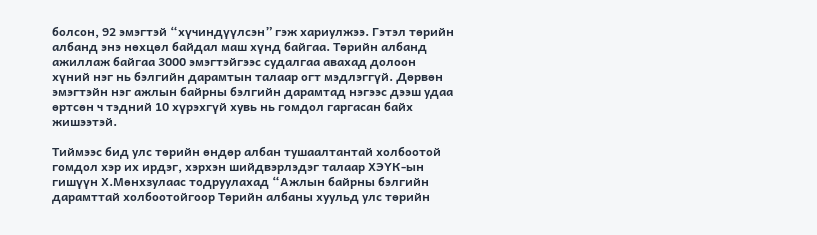болсон, 92 эмэгтэй “хүчиндүүлсэн” гэж хариулжээ. Гэтэл төрийн албанд энэ нөхцөл байдал маш хүнд байгаа. Төрийн албанд ажиллаж байгаа 3000 эмэгтэйгээс судалгаа авахад долоон хүний нэг нь бэлгийн дарамтын талаар огт мэдлэггүй. Дөрвөн эмэгтэйн нэг ажлын байрны бэлгийн дарамтад нэгээс дээш удаа өртсөн ч тэдний 10 хүрэхгүй хувь нь гомдол гаргасан байх жишээтэй.

Тиймээс бид улс төрийн өндөр албан тушаалтантай холбоотой гомдол хэр их ирдэг, хэрхэн шийдвэрлэдэг талаар ХЭҮК-ын гишүүн Х.Мөнхзулаас тодруулахад “Ажлын байрны бэлгийн дарамттай холбоотойгоор Төрийн албаны хуульд улс төрийн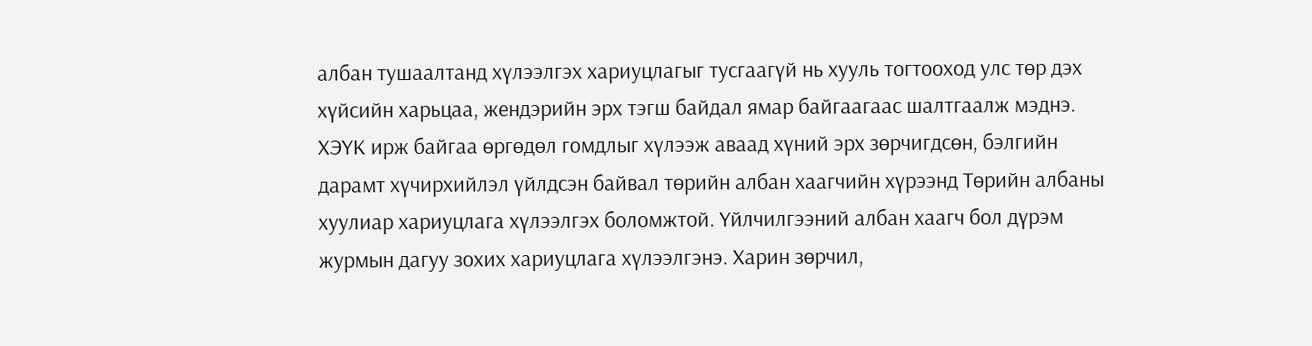албан тушаалтанд хүлээлгэх хариуцлагыг тусгаагүй нь хууль тогтооход улс төр дэх хүйсийн харьцаа, жендэрийн эрх тэгш байдал ямар байгаагаас шалтгаалж мэднэ. ХЭҮК ирж байгаа өргөдөл гомдлыг хүлээж аваад хүний эрх зөрчигдсөн, бэлгийн дарамт хүчирхийлэл үйлдсэн байвал төрийн албан хаагчийн хүрээнд Төрийн албаны хуулиар хариуцлага хүлээлгэх боломжтой. Үйлчилгээний албан хаагч бол дүрэм журмын дагуу зохих хариуцлага хүлээлгэнэ. Харин зөрчил,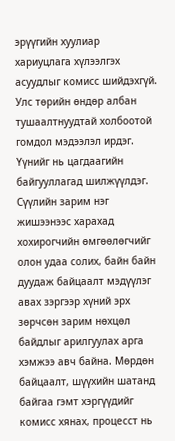эрүүгийн хуулиар хариуцлага хүлээлгэх асуудлыг комисс шийдэхгүй. Улс төрийн өндөр албан тушаалтнуудтай холбоотой гомдол мэдээлэл ирдэг. Үүнийг нь цагдаагийн байгууллагад шилжүүлдэг. Сүүлийн зарим нэг жишээнээс харахад хохирогчийн өмгөөлөгчийг олон удаа солих, байн байн дуудаж байцаалт мэдүүлэг авах зэргээр хүний эрх зөрчсөн зарим нөхцөл байдлыг арилгуулах арга хэмжээ авч байна. Мөрдөн байцаалт, шүүхийн шатанд байгаа гэмт хэргүүдийг комисс хянах, процесст нь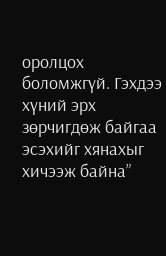оролцох боломжгүй. Гэхдээ хүний эрх зөрчигдөж байгаа эсэхийг хянахыг хичээж байна”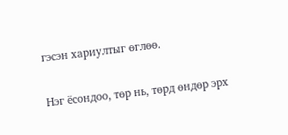гэсэн хариултыг өглөө.

Нэг ёсондоо, төр нь, төрд өндөр эрх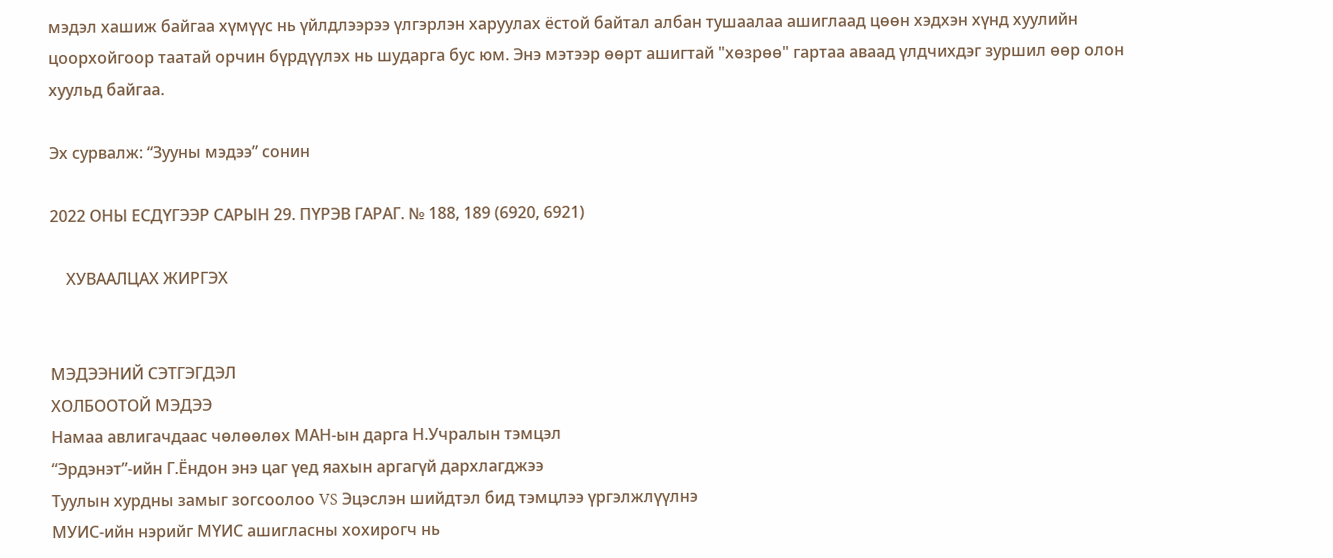мэдэл хашиж байгаа хүмүүс нь үйлдлээрээ үлгэрлэн харуулах ёстой байтал албан тушаалаа ашиглаад цөөн хэдхэн хүнд хуулийн цоорхойгоор таатай орчин бүрдүүлэх нь шударга бус юм. Энэ мэтээр өөрт ашигтай "хөзрөө" гартаа аваад үлдчихдэг зуршил өөр олон хуульд байгаа.

Эх сурвалж: “Зууны мэдээ” сонин

2022 ОНЫ ЕСДҮГЭЭР САРЫН 29. ПҮРЭВ ГАРАГ. № 188, 189 (6920, 6921)

    ХУВААЛЦАХ ЖИРГЭХ


МЭДЭЭНИЙ СЭТГЭГДЭЛ
ХОЛБООТОЙ МЭДЭЭ
Намаа авлигачдаас чөлөөлөх МАН-ын дарга Н.Учралын тэмцэл
“Эрдэнэт”-ийн Г.Ёндон энэ цаг үед яахын аргагүй дархлагджээ
Туулын хурдны замыг зогсоолоо VS Эцэслэн шийдтэл бид тэмцлээ үргэлжлүүлнэ
МУИС-ийн нэрийг МҮИС ашигласны хохирогч нь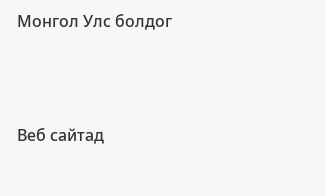Монгол Улс болдог



Веб сайтад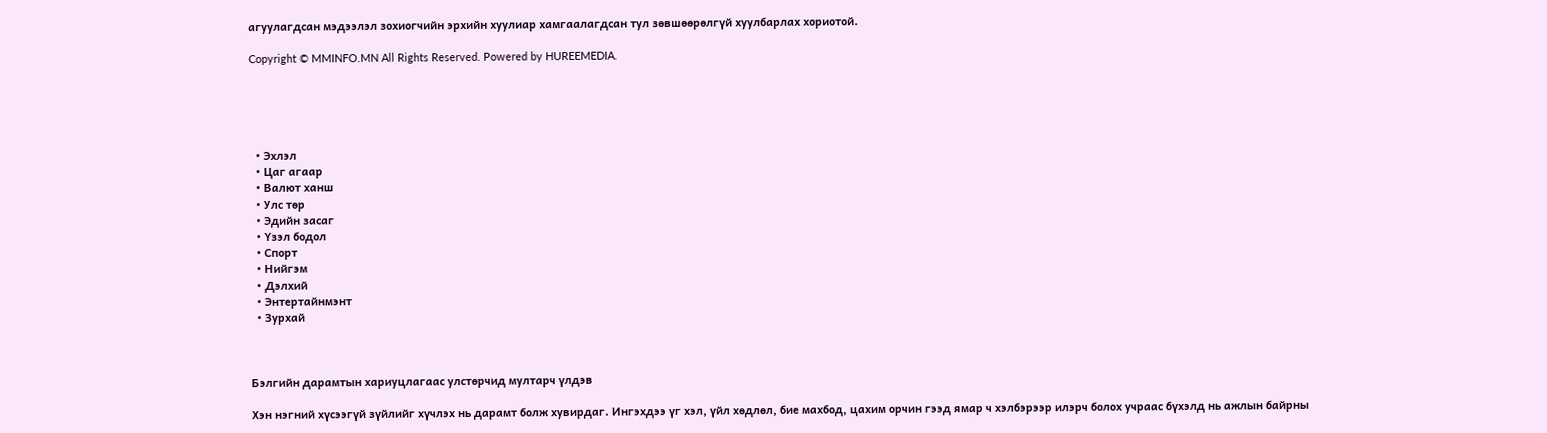агуулагдсан мэдээлэл зохиогчийн эрхийн хуулиар хамгаалагдсан тул зөвшөөрөлгүй хуулбарлах хориотой.

Copyright © MMINFO.MN All Rights Reserved. Powered by HUREEMEDIA.





  • Эхлэл
  • Цаг агаар
  • Валют ханш
  • Улс төр
  • Эдийн засаг
  • Үзэл бодол
  • Спорт
  • Нийгэм
  • Дэлхий
  • Энтертайнмэнт
  • Зурхай



Бэлгийн дарамтын хариуцлагаас улстөрчид мултарч үлдэв

Хэн нэгний хүсээгүй зүйлийг хүчлэх нь дарамт болж хувирдаг. Ингэхдээ үг хэл, үйл хөдлөл, бие махбод, цахим орчин гээд ямар ч хэлбэрээр илэрч болох учраас бүхэлд нь ажлын байрны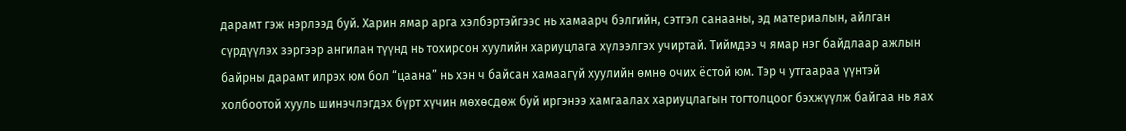дарамт гэж нэрлээд буй. Харин ямар арга хэлбэртэйгээс нь хамаарч бэлгийн, сэтгэл санааны, эд материалын, айлган сүрдүүлэх зэргээр ангилан түүнд нь тохирсон хуулийн хариуцлага хүлээлгэх учиртай. Тиймдээ ч ямар нэг байдлаар ажлын байрны дарамт илрэх юм бол “цаана” нь хэн ч байсан хамаагүй хуулийн өмнө очих ёстой юм. Тэр ч утгаараа үүнтэй холбоотой хууль шинэчлэгдэх бүрт хүчин мөхөсдөж буй иргэнээ хамгаалах хариуцлагын тогтолцоог бэхжүүлж байгаа нь яах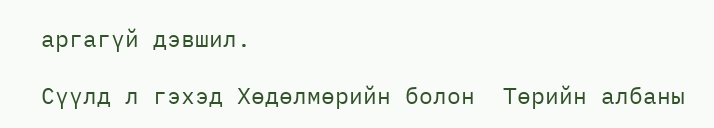аргагүй дэвшил.

Сүүлд л гэхэд Хөдөлмөрийн болон  Төрийн албаны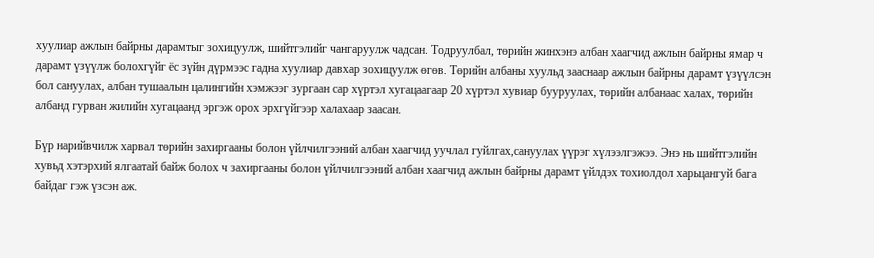хуулиар ажлын байрны дарамтыг зохицуулж, шийтгэлийг чангаруулж чадсан. Тодруулбал, төрийн жинхэнэ албан хаагчид ажлын байрны ямар ч дарамт үзүүлж болохгүйг ёс зүйн дүрмээс гадна хуулиар давхар зохицуулж өгөв. Төрийн албаны хуульд зааснаар ажлын байрны дарамт үзүүлсэн бол сануулах, албан тушаалын цалингийн хэмжээг зургаан сар хүртэл хугацаагаар 20 хүртэл хувиар бууруулах, төрийн албанаас халах, төрийн албанд гурван жилийн хугацаанд эргэж орох эрхгүйгээр халахаар заасан.

Бүр нарийвчилж харвал төрийн захиргааны болон үйлчилгээний албан хаагчид уучлал гуйлгах,сануулах үүрэг хүлээлгэжээ. Энэ нь шийтгэлийн хувьд хэтэрхий ялгаатай байж болох ч захиргааны болон үйлчилгээний албан хаагчид ажлын байрны дарамт үйлдэх тохиолдол харьцангуй бага байдаг гэж үзсэн аж.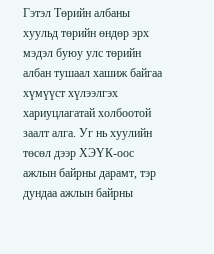Гэтэл Төрийн албаны хуульд төрийн өндөр эрх мэдэл буюу улс төрийн албан тушаал хашиж байгаа хүмүүст хүлээлгэх хариуцлагатай холбоотой заалт алга. Уг нь хуулийн төсөл дээр ХЭҮК-оос ажлын байрны дарамт, тэр дундаа ажлын байрны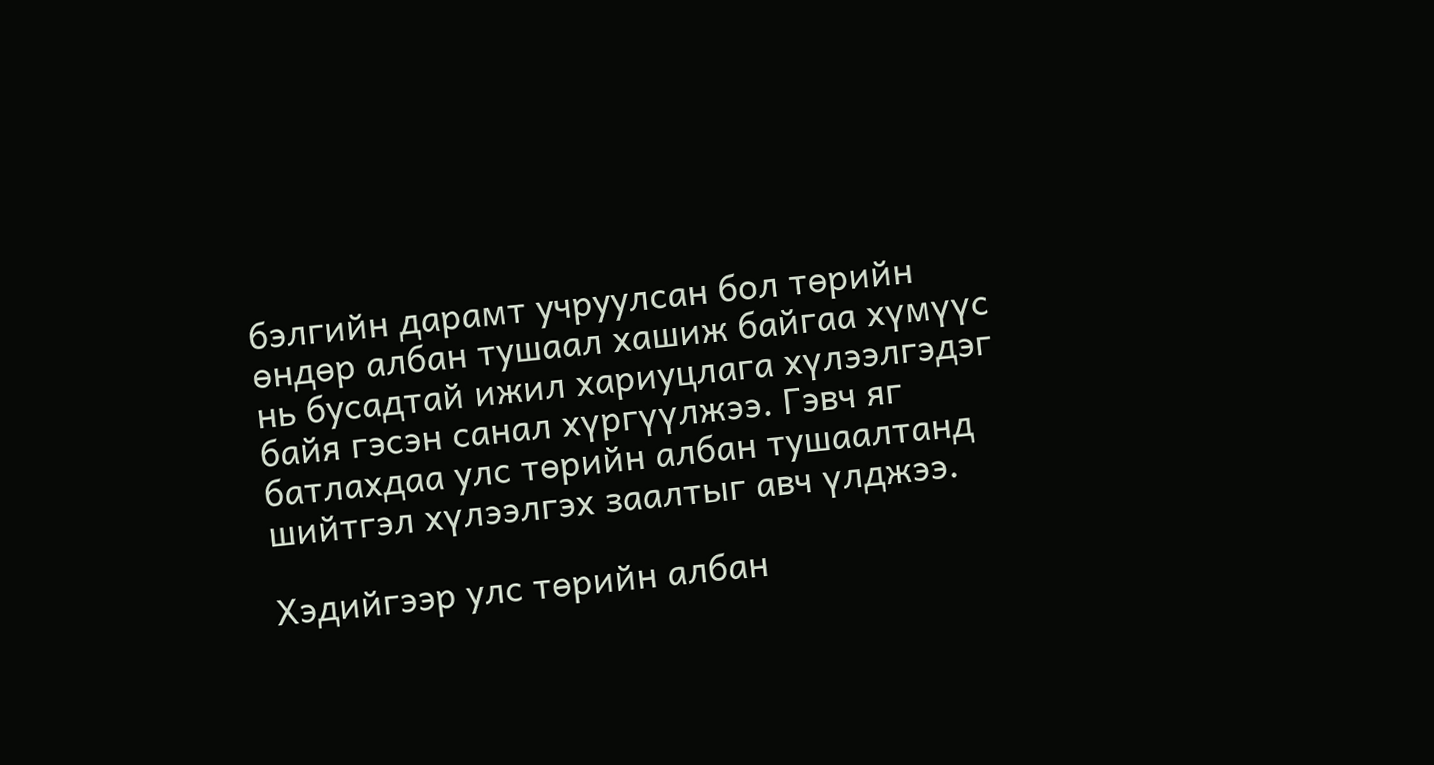бэлгийн дарамт учруулсан бол төрийн өндөр албан тушаал хашиж байгаа хүмүүс нь бусадтай ижил хариуцлага хүлээлгэдэг байя гэсэн санал хүргүүлжээ. Гэвч яг батлахдаа улс төрийн албан тушаалтанд шийтгэл хүлээлгэх заалтыг авч үлджээ.

Хэдийгээр улс төрийн албан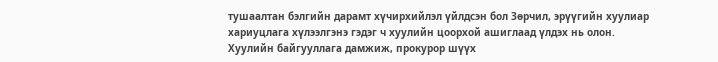тушаалтан бэлгийн дарамт хүчирхийлэл үйлдсэн бол Зөрчил, эрүүгийн хуулиар хариуцлага хүлээлгэнэ гэдэг ч хуулийн цоорхой ашиглаад үлдэх нь олон. Хуулийн байгууллага дамжиж, прокурор шүүх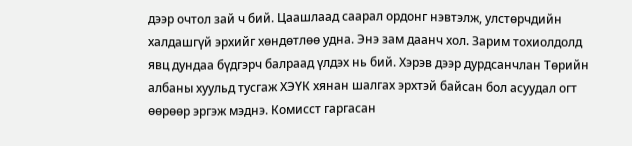дээр очтол зай ч бий. Цаашлаад саарал ордонг нэвтэлж, улстөрчдийн халдашгүй эрхийг хөндөтлөө удна. Энэ зам даанч хол. Зарим тохиолдолд явц дундаа бүдгэрч балраад үлдэх нь бий. Хэрэв дээр дурдсанчлан Төрийн албаны хуульд тусгаж ХЭҮК хянан шалгах эрхтэй байсан бол асуудал огт өөрөөр эргэж мэднэ. Комисст гаргасан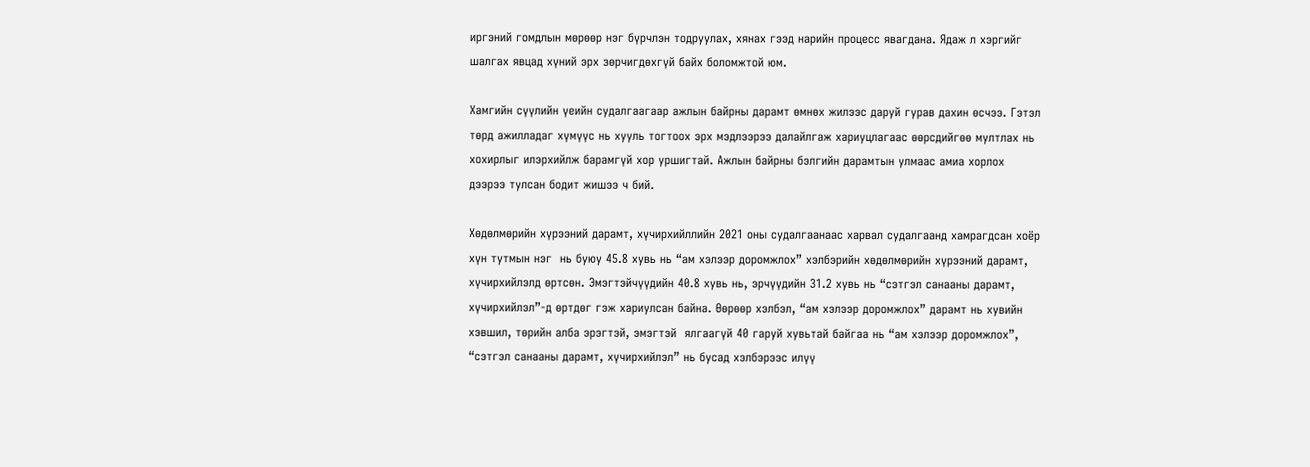иргэний гомдлын мөрөөр нэг бүрчлэн тодруулах, хянах гээд нарийн процесс явагдана. Ядаж л хэргийг шалгах явцад хүний эрх зөрчигдөхгүй байх боломжтой юм.

Хамгийн сүүлийн үеийн судалгаагаар ажлын байрны дарамт өмнөх жилээс даруй гурав дахин өсчээ. Гэтэл төрд ажилладаг хүмүүс нь хууль тогтоох эрх мэдлээрээ далайлгаж хариуцлагаас өөрсдийгөө мултлах нь хохирлыг илэрхийлж барамгүй хор уршигтай. Ажлын байрны бэлгийн дарамтын улмаас амиа хорлох дээрээ тулсан бодит жишээ ч бий.

Хөдөлмөрийн хүрээний дарамт, хүчирхийллийн 2021 оны судалгаанаас харвал судалгаанд хамрагдсан хоёр хүн тутмын нэг  нь буюу 45.8 хувь нь “ам хэлээр доромжлох” хэлбэрийн хөдөлмөрийн хүрээний дарамт, хүчирхийлэлд өртсөн. Эмэгтэйчүүдийн 40.8 хувь нь, эрчүүдийн 31.2 хувь нь “сэтгэл санааны дарамт, хүчирхийлэл”-д өртдөг гэж хариулсан байна. Өөрөөр хэлбэл, “ам хэлээр доромжлох” дарамт нь хувийн хэвшил, төрийн алба эрэгтэй, эмэгтэй  ялгаагүй 40 гаруй хувьтай байгаа нь “ам хэлээр доромжлох”, “сэтгэл санааны дарамт, хүчирхийлэл” нь бусад хэлбэрээс илүү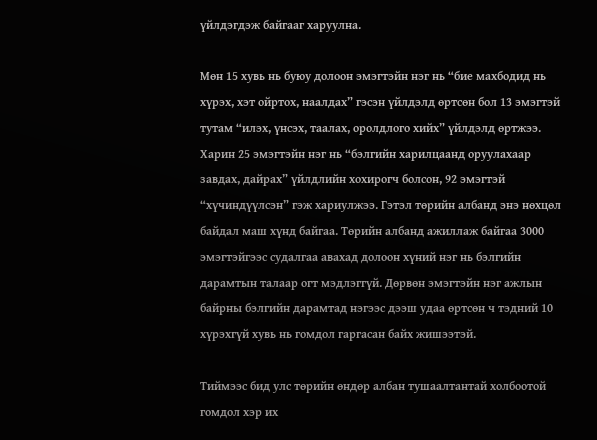үйлдэгдэж байгааг харуулна.

Мөн 15 хувь нь буюу долоон эмэгтэйн нэг нь “бие махбодид нь хүрэх, хэт ойртох, наалдах” гэсэн үйлдэлд өртсөн бол 13 эмэгтэй тутам “илэх, үнсэх, таалах, оролдлого хийх” үйлдэлд өртжээ. Харин 25 эмэгтэйн нэг нь “бэлгийн харилцаанд оруулахаар завдах, дайрах” үйлдлийн хохирогч болсон, 92 эмэгтэй “хүчиндүүлсэн” гэж хариулжээ. Гэтэл төрийн албанд энэ нөхцөл байдал маш хүнд байгаа. Төрийн албанд ажиллаж байгаа 3000 эмэгтэйгээс судалгаа авахад долоон хүний нэг нь бэлгийн дарамтын талаар огт мэдлэггүй. Дөрвөн эмэгтэйн нэг ажлын байрны бэлгийн дарамтад нэгээс дээш удаа өртсөн ч тэдний 10 хүрэхгүй хувь нь гомдол гаргасан байх жишээтэй.

Тиймээс бид улс төрийн өндөр албан тушаалтантай холбоотой гомдол хэр их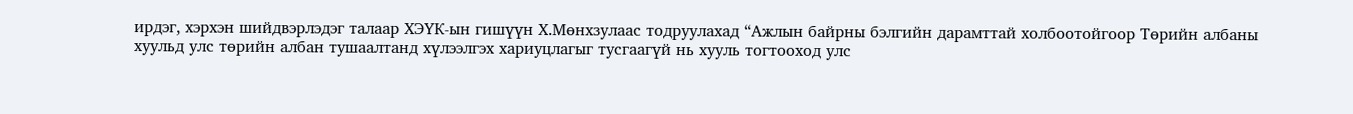ирдэг, хэрхэн шийдвэрлэдэг талаар ХЭҮК-ын гишүүн Х.Мөнхзулаас тодруулахад “Ажлын байрны бэлгийн дарамттай холбоотойгоор Төрийн албаны хуульд улс төрийн албан тушаалтанд хүлээлгэх хариуцлагыг тусгаагүй нь хууль тогтооход улс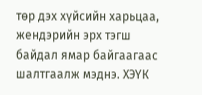төр дэх хүйсийн харьцаа, жендэрийн эрх тэгш байдал ямар байгаагаас шалтгаалж мэднэ. ХЭҮК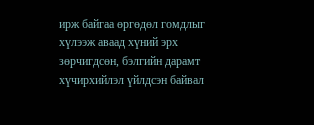ирж байгаа өргөдөл гомдлыг хүлээж аваад хүний эрх зөрчигдсөн, бэлгийн дарамт хүчирхийлэл үйлдсэн байвал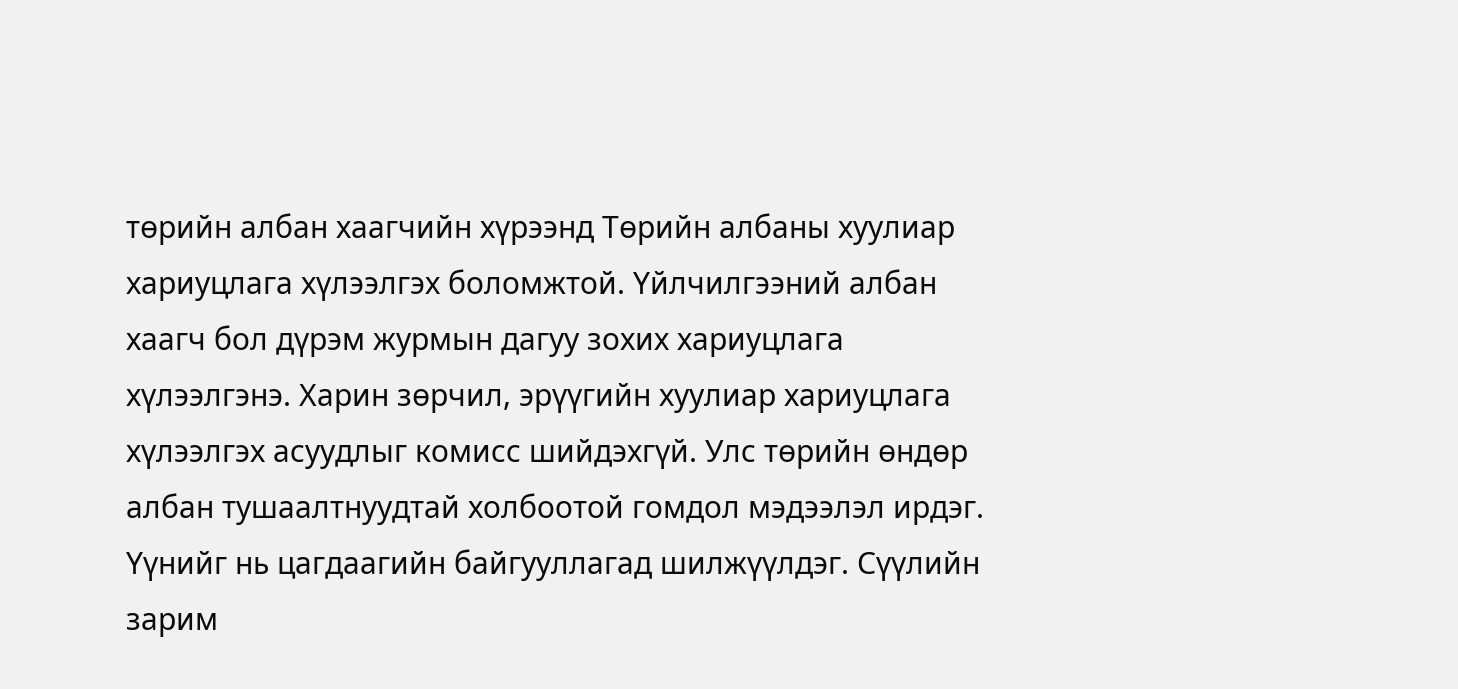төрийн албан хаагчийн хүрээнд Төрийн албаны хуулиар хариуцлага хүлээлгэх боломжтой. Үйлчилгээний албан хаагч бол дүрэм журмын дагуу зохих хариуцлага хүлээлгэнэ. Харин зөрчил, эрүүгийн хуулиар хариуцлага хүлээлгэх асуудлыг комисс шийдэхгүй. Улс төрийн өндөр албан тушаалтнуудтай холбоотой гомдол мэдээлэл ирдэг. Үүнийг нь цагдаагийн байгууллагад шилжүүлдэг. Сүүлийн зарим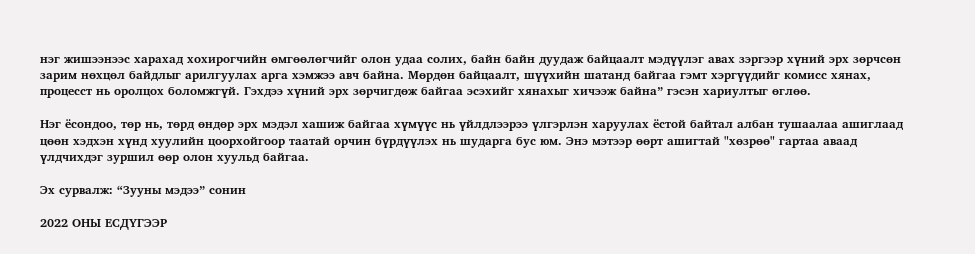нэг жишээнээс харахад хохирогчийн өмгөөлөгчийг олон удаа солих, байн байн дуудаж байцаалт мэдүүлэг авах зэргээр хүний эрх зөрчсөн зарим нөхцөл байдлыг арилгуулах арга хэмжээ авч байна. Мөрдөн байцаалт, шүүхийн шатанд байгаа гэмт хэргүүдийг комисс хянах, процесст нь оролцох боломжгүй. Гэхдээ хүний эрх зөрчигдөж байгаа эсэхийг хянахыг хичээж байна” гэсэн хариултыг өглөө.

Нэг ёсондоо, төр нь, төрд өндөр эрх мэдэл хашиж байгаа хүмүүс нь үйлдлээрээ үлгэрлэн харуулах ёстой байтал албан тушаалаа ашиглаад цөөн хэдхэн хүнд хуулийн цоорхойгоор таатай орчин бүрдүүлэх нь шударга бус юм. Энэ мэтээр өөрт ашигтай "хөзрөө" гартаа аваад үлдчихдэг зуршил өөр олон хуульд байгаа.

Эх сурвалж: “Зууны мэдээ” сонин

2022 ОНЫ ЕСДҮГЭЭР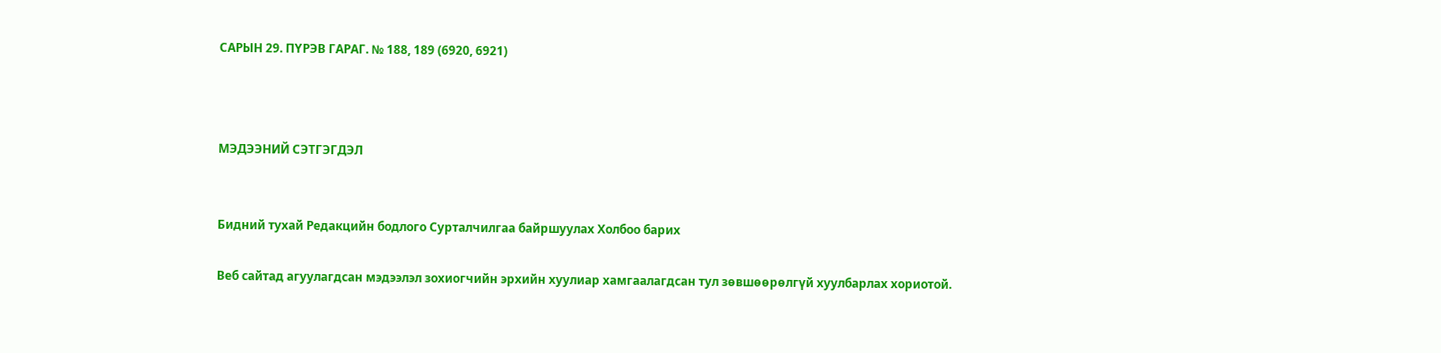САРЫН 29. ПҮРЭВ ГАРАГ. № 188, 189 (6920, 6921)



МЭДЭЭНИЙ СЭТГЭГДЭЛ


Бидний тухай Редакцийн бодлого Сурталчилгаа байршуулах Холбоо барих

Веб сайтад агуулагдсан мэдээлэл зохиогчийн эрхийн хуулиар хамгаалагдсан тул зөвшөөрөлгүй хуулбарлах хориотой.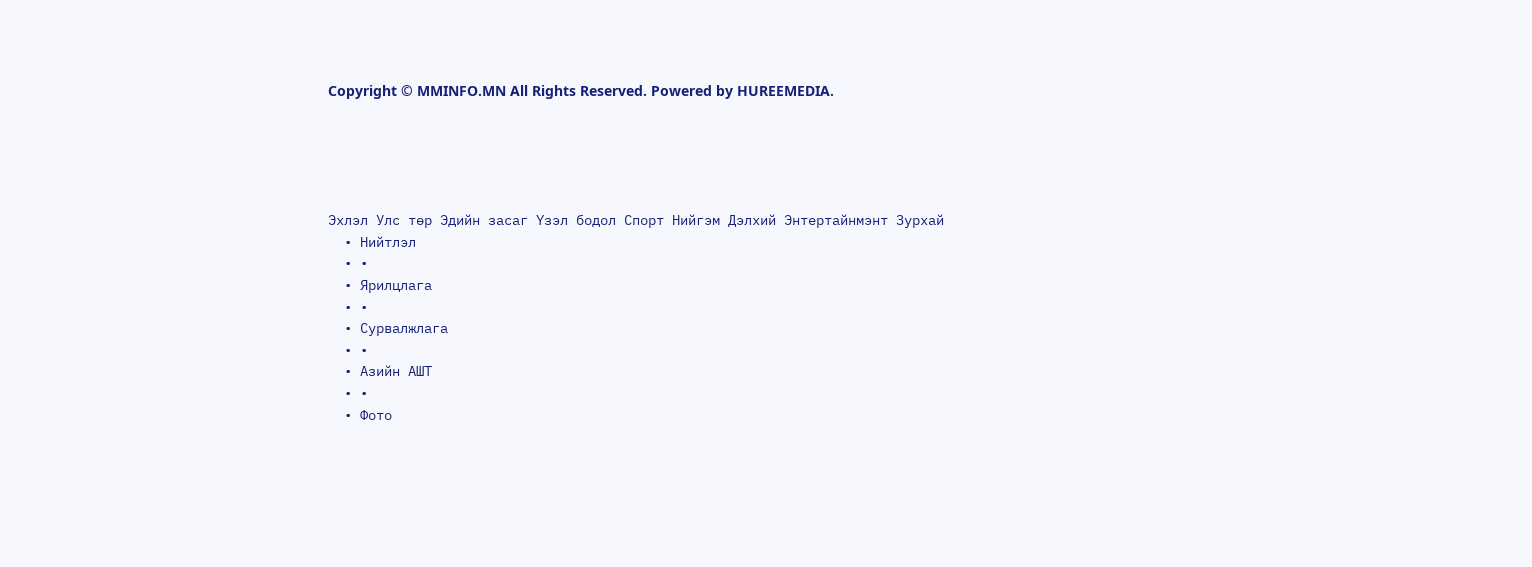Copyright © MMINFO.MN All Rights Reserved. Powered by HUREEMEDIA.





Эхлэл Улс төр Эдийн засаг Үзэл бодол Спорт Нийгэм Дэлхий Энтертайнмэнт Зурхай
  • Нийтлэл
  • •
  • Ярилцлага
  • •
  • Сурвалжлага
  • •
  • Азийн АШТ
  • •
  • Фото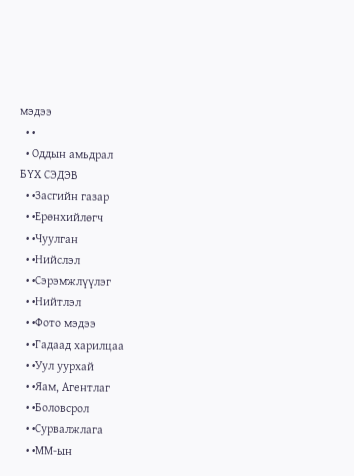мэдээ
  • •
  • Оддын амьдрал
БҮХ СЭДЭВ
  • •Засгийн газар
  • •Ерөнхийлөгч
  • •Чуулган
  • •Нийслэл
  • •Сэрэмжлүүлэг
  • •Нийтлэл
  • •Фото мэдээ
  • •Гадаад харилцаа
  • •Уул уурхай
  • •Яам, Агентлаг
  • •Боловсрол
  • •Сурвалжлага
  • •ММ-ын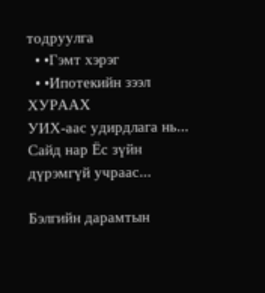тодруулга
  • •Гэмт хэрэг
  • •Ипотекийн зээл
ХУРААХ
УИХ-аас удирдлага нь...
Сайд нар Ёс зүйн дүрэмгүй учраас...

Бэлгийн дарамтын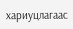хариуцлагаас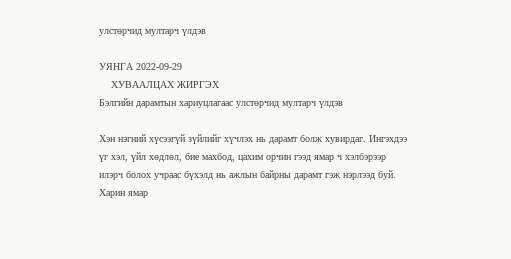улстөрчид мултарч үлдэв

УЯНГА 2022-09-29
    ХУВААЛЦАХ ЖИРГЭХ
Бэлгийн дарамтын хариуцлагаас улстөрчид мултарч үлдэв

Хэн нэгний хүсээгүй зүйлийг хүчлэх нь дарамт болж хувирдаг. Ингэхдээ үг хэл, үйл хөдлөл, бие махбод, цахим орчин гээд ямар ч хэлбэрээр илэрч болох учраас бүхэлд нь ажлын байрны дарамт гэж нэрлээд буй. Харин ямар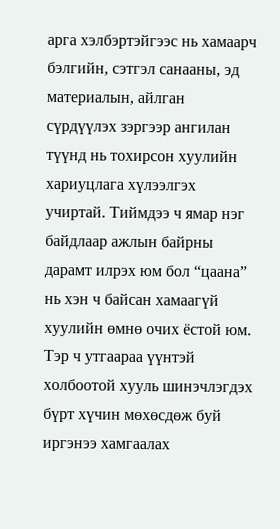арга хэлбэртэйгээс нь хамаарч бэлгийн, сэтгэл санааны, эд материалын, айлган сүрдүүлэх зэргээр ангилан түүнд нь тохирсон хуулийн хариуцлага хүлээлгэх учиртай. Тиймдээ ч ямар нэг байдлаар ажлын байрны дарамт илрэх юм бол “цаана” нь хэн ч байсан хамаагүй хуулийн өмнө очих ёстой юм. Тэр ч утгаараа үүнтэй холбоотой хууль шинэчлэгдэх бүрт хүчин мөхөсдөж буй иргэнээ хамгаалах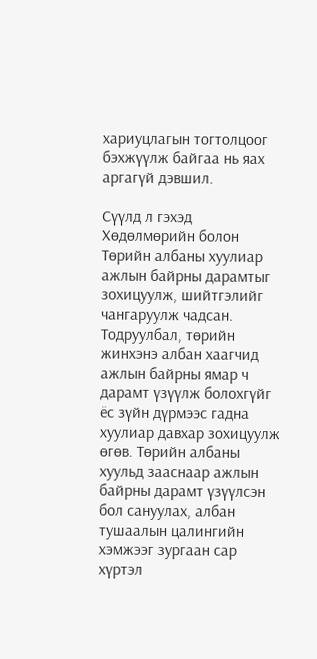хариуцлагын тогтолцоог бэхжүүлж байгаа нь яах аргагүй дэвшил.

Сүүлд л гэхэд Хөдөлмөрийн болон  Төрийн албаны хуулиар ажлын байрны дарамтыг зохицуулж, шийтгэлийг чангаруулж чадсан. Тодруулбал, төрийн жинхэнэ албан хаагчид ажлын байрны ямар ч дарамт үзүүлж болохгүйг ёс зүйн дүрмээс гадна хуулиар давхар зохицуулж өгөв. Төрийн албаны хуульд зааснаар ажлын байрны дарамт үзүүлсэн бол сануулах, албан тушаалын цалингийн хэмжээг зургаан сар хүртэл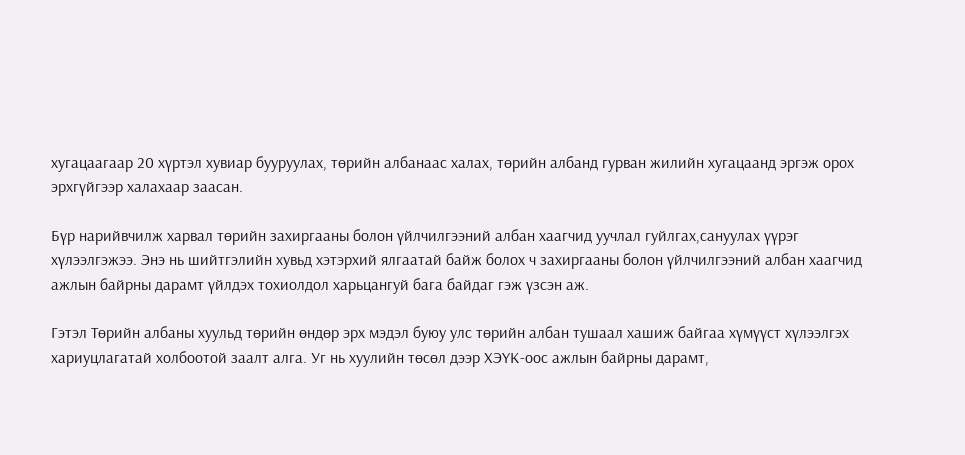хугацаагаар 20 хүртэл хувиар бууруулах, төрийн албанаас халах, төрийн албанд гурван жилийн хугацаанд эргэж орох эрхгүйгээр халахаар заасан.

Бүр нарийвчилж харвал төрийн захиргааны болон үйлчилгээний албан хаагчид уучлал гуйлгах,сануулах үүрэг хүлээлгэжээ. Энэ нь шийтгэлийн хувьд хэтэрхий ялгаатай байж болох ч захиргааны болон үйлчилгээний албан хаагчид ажлын байрны дарамт үйлдэх тохиолдол харьцангуй бага байдаг гэж үзсэн аж.

Гэтэл Төрийн албаны хуульд төрийн өндөр эрх мэдэл буюу улс төрийн албан тушаал хашиж байгаа хүмүүст хүлээлгэх хариуцлагатай холбоотой заалт алга. Уг нь хуулийн төсөл дээр ХЭҮК-оос ажлын байрны дарамт,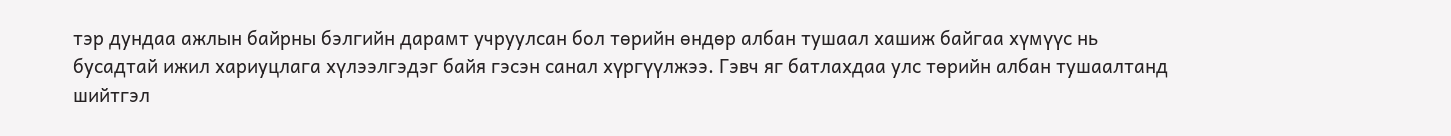тэр дундаа ажлын байрны бэлгийн дарамт учруулсан бол төрийн өндөр албан тушаал хашиж байгаа хүмүүс нь бусадтай ижил хариуцлага хүлээлгэдэг байя гэсэн санал хүргүүлжээ. Гэвч яг батлахдаа улс төрийн албан тушаалтанд шийтгэл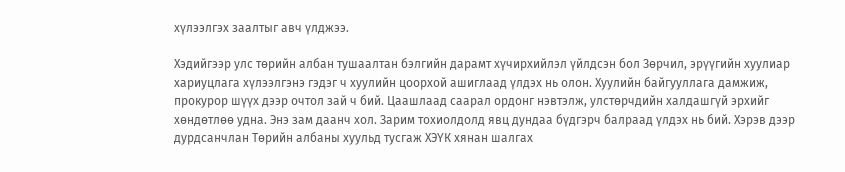хүлээлгэх заалтыг авч үлджээ.

Хэдийгээр улс төрийн албан тушаалтан бэлгийн дарамт хүчирхийлэл үйлдсэн бол Зөрчил, эрүүгийн хуулиар хариуцлага хүлээлгэнэ гэдэг ч хуулийн цоорхой ашиглаад үлдэх нь олон. Хуулийн байгууллага дамжиж, прокурор шүүх дээр очтол зай ч бий. Цаашлаад саарал ордонг нэвтэлж, улстөрчдийн халдашгүй эрхийг хөндөтлөө удна. Энэ зам даанч хол. Зарим тохиолдолд явц дундаа бүдгэрч балраад үлдэх нь бий. Хэрэв дээр дурдсанчлан Төрийн албаны хуульд тусгаж ХЭҮК хянан шалгах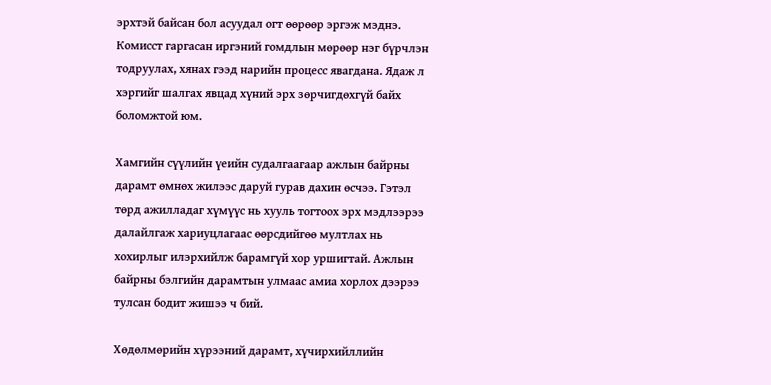эрхтэй байсан бол асуудал огт өөрөөр эргэж мэднэ. Комисст гаргасан иргэний гомдлын мөрөөр нэг бүрчлэн тодруулах, хянах гээд нарийн процесс явагдана. Ядаж л хэргийг шалгах явцад хүний эрх зөрчигдөхгүй байх боломжтой юм.

Хамгийн сүүлийн үеийн судалгаагаар ажлын байрны дарамт өмнөх жилээс даруй гурав дахин өсчээ. Гэтэл төрд ажилладаг хүмүүс нь хууль тогтоох эрх мэдлээрээ далайлгаж хариуцлагаас өөрсдийгөө мултлах нь хохирлыг илэрхийлж барамгүй хор уршигтай. Ажлын байрны бэлгийн дарамтын улмаас амиа хорлох дээрээ тулсан бодит жишээ ч бий.

Хөдөлмөрийн хүрээний дарамт, хүчирхийллийн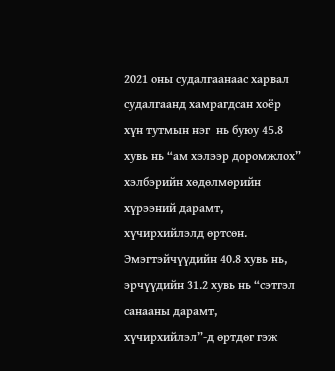2021 оны судалгаанаас харвал судалгаанд хамрагдсан хоёр хүн тутмын нэг  нь буюу 45.8 хувь нь “ам хэлээр доромжлох” хэлбэрийн хөдөлмөрийн хүрээний дарамт, хүчирхийлэлд өртсөн. Эмэгтэйчүүдийн 40.8 хувь нь, эрчүүдийн 31.2 хувь нь “сэтгэл санааны дарамт, хүчирхийлэл”-д өртдөг гэж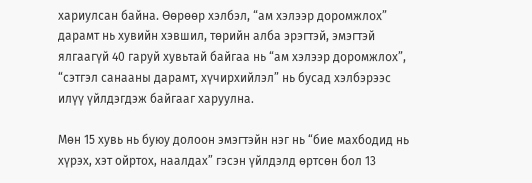хариулсан байна. Өөрөөр хэлбэл, “ам хэлээр доромжлох” дарамт нь хувийн хэвшил, төрийн алба эрэгтэй, эмэгтэй  ялгаагүй 40 гаруй хувьтай байгаа нь “ам хэлээр доромжлох”, “сэтгэл санааны дарамт, хүчирхийлэл” нь бусад хэлбэрээс илүү үйлдэгдэж байгааг харуулна.

Мөн 15 хувь нь буюу долоон эмэгтэйн нэг нь “бие махбодид нь хүрэх, хэт ойртох, наалдах” гэсэн үйлдэлд өртсөн бол 13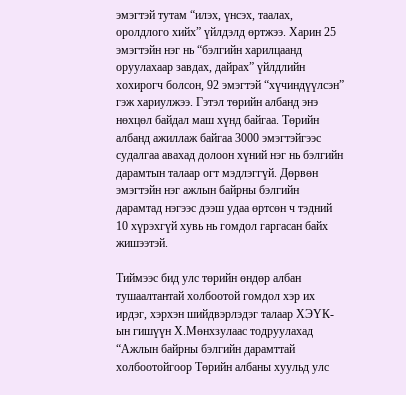эмэгтэй тутам “илэх, үнсэх, таалах, оролдлого хийх” үйлдэлд өртжээ. Харин 25 эмэгтэйн нэг нь “бэлгийн харилцаанд оруулахаар завдах, дайрах” үйлдлийн хохирогч болсон, 92 эмэгтэй “хүчиндүүлсэн” гэж хариулжээ. Гэтэл төрийн албанд энэ нөхцөл байдал маш хүнд байгаа. Төрийн албанд ажиллаж байгаа 3000 эмэгтэйгээс судалгаа авахад долоон хүний нэг нь бэлгийн дарамтын талаар огт мэдлэггүй. Дөрвөн эмэгтэйн нэг ажлын байрны бэлгийн дарамтад нэгээс дээш удаа өртсөн ч тэдний 10 хүрэхгүй хувь нь гомдол гаргасан байх жишээтэй.

Тиймээс бид улс төрийн өндөр албан тушаалтантай холбоотой гомдол хэр их ирдэг, хэрхэн шийдвэрлэдэг талаар ХЭҮК-ын гишүүн Х.Мөнхзулаас тодруулахад “Ажлын байрны бэлгийн дарамттай холбоотойгоор Төрийн албаны хуульд улс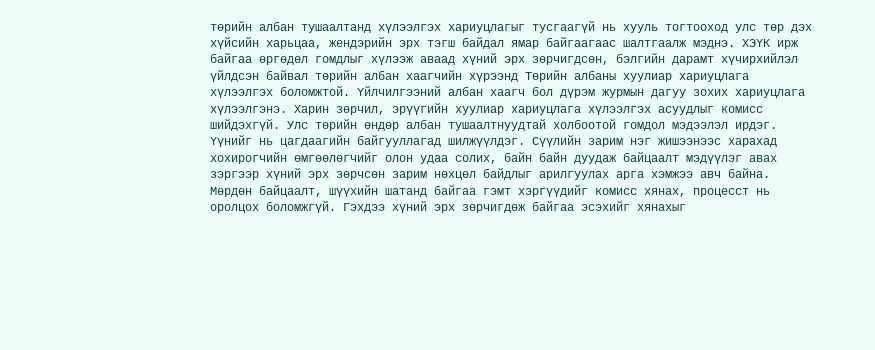төрийн албан тушаалтанд хүлээлгэх хариуцлагыг тусгаагүй нь хууль тогтооход улс төр дэх хүйсийн харьцаа, жендэрийн эрх тэгш байдал ямар байгаагаас шалтгаалж мэднэ. ХЭҮК ирж байгаа өргөдөл гомдлыг хүлээж аваад хүний эрх зөрчигдсөн, бэлгийн дарамт хүчирхийлэл үйлдсэн байвал төрийн албан хаагчийн хүрээнд Төрийн албаны хуулиар хариуцлага хүлээлгэх боломжтой. Үйлчилгээний албан хаагч бол дүрэм журмын дагуу зохих хариуцлага хүлээлгэнэ. Харин зөрчил, эрүүгийн хуулиар хариуцлага хүлээлгэх асуудлыг комисс шийдэхгүй. Улс төрийн өндөр албан тушаалтнуудтай холбоотой гомдол мэдээлэл ирдэг. Үүнийг нь цагдаагийн байгууллагад шилжүүлдэг. Сүүлийн зарим нэг жишээнээс харахад хохирогчийн өмгөөлөгчийг олон удаа солих, байн байн дуудаж байцаалт мэдүүлэг авах зэргээр хүний эрх зөрчсөн зарим нөхцөл байдлыг арилгуулах арга хэмжээ авч байна. Мөрдөн байцаалт, шүүхийн шатанд байгаа гэмт хэргүүдийг комисс хянах, процесст нь оролцох боломжгүй. Гэхдээ хүний эрх зөрчигдөж байгаа эсэхийг хянахыг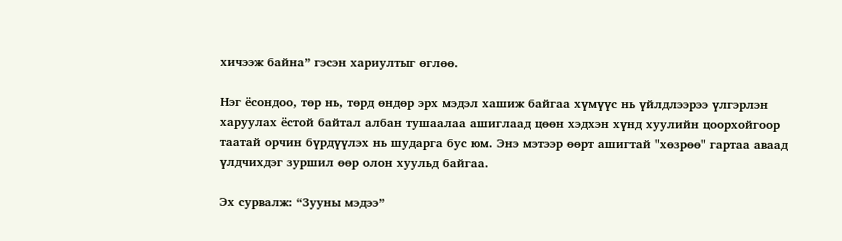хичээж байна” гэсэн хариултыг өглөө.

Нэг ёсондоо, төр нь, төрд өндөр эрх мэдэл хашиж байгаа хүмүүс нь үйлдлээрээ үлгэрлэн харуулах ёстой байтал албан тушаалаа ашиглаад цөөн хэдхэн хүнд хуулийн цоорхойгоор таатай орчин бүрдүүлэх нь шударга бус юм. Энэ мэтээр өөрт ашигтай "хөзрөө" гартаа аваад үлдчихдэг зуршил өөр олон хуульд байгаа.

Эх сурвалж: “Зууны мэдээ”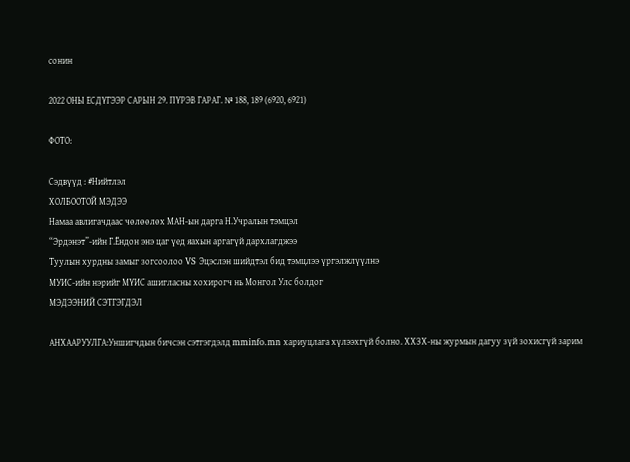сонин

2022 ОНЫ ЕСДҮГЭЭР САРЫН 29. ПҮРЭВ ГАРАГ. № 188, 189 (6920, 6921)

ФОТО:

Сэдвүүд : #Нийтлэл
ХОЛБООТОЙ МЭДЭЭ
Намаа авлигачдаас чөлөөлөх МАН-ын дарга Н.Учралын тэмцэл
“Эрдэнэт”-ийн Г.Ёндон энэ цаг үед яахын аргагүй дархлагджээ
Туулын хурдны замыг зогсоолоо VS Эцэслэн шийдтэл бид тэмцлээ үргэлжлүүлнэ
МУИС-ийн нэрийг МҮИС ашигласны хохирогч нь Монгол Улс болдог
МЭДЭЭНИЙ СЭТГЭГДЭЛ

АНХААРУУЛГА:Уншигчдын бичсэн сэтгэгдэлд mminfo.mn хариуцлага хүлээхгүй болно. ХХЗХ-ны журмын дагуу зүй зохисгүй зарим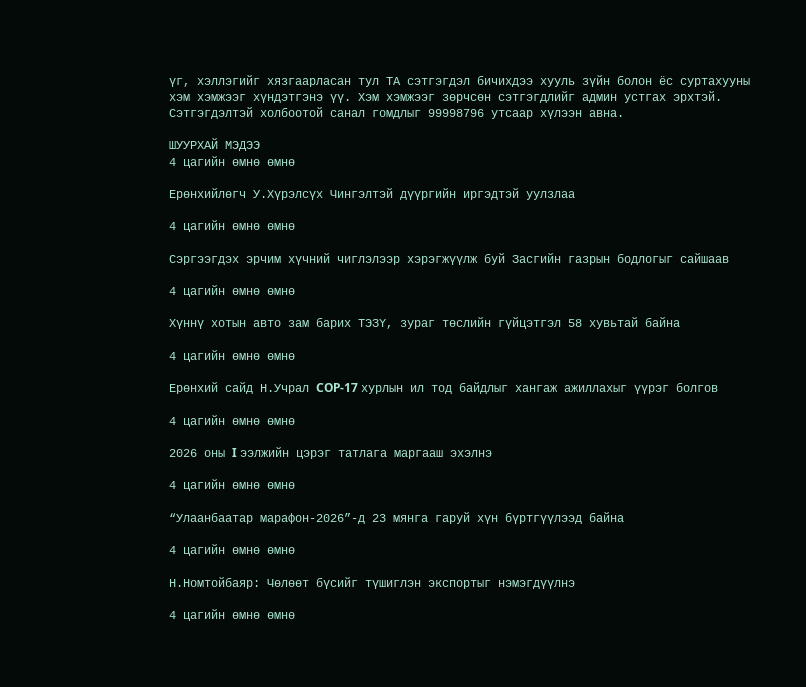үг, хэллэгийг хязгаарласан тул ТА сэтгэгдэл бичихдээ хууль зүйн болон ёс суртахууны хэм хэмжээг хүндэтгэнэ үү. Хэм хэмжээг зөрчсөн сэтгэгдлийг админ устгах эрхтэй. Сэтгэгдэлтэй холбоотой санал гомдлыг 99998796 утсаар хүлээн авна.

ШУУРХАЙ МЭДЭЭ
4 цагийн өмнө өмнө

Ерөнхийлөгч У.Хүрэлсүх Чингэлтэй дүүргийн иргэдтэй уулзлаа

4 цагийн өмнө өмнө

Сэргээгдэх эрчим хүчний чиглэлээр хэрэгжүүлж буй Засгийн газрын бодлогыг сайшаав

4 цагийн өмнө өмнө

Хүннү хотын авто зам барих ТЭЗҮ, зураг төслийн гүйцэтгэл 58 хувьтай байна

4 цагийн өмнө өмнө

Ерөнхий сайд Н.Учрал COP-17 хурлын ил тод байдлыг хангаж ажиллахыг үүрэг болгов

4 цагийн өмнө өмнө

2026 оны I ээлжийн цэрэг татлага маргааш эхэлнэ

4 цагийн өмнө өмнө

“Улаанбаатар марафон-2026”-д 23 мянга гаруй хүн бүртгүүлээд байна

4 цагийн өмнө өмнө

Н.Номтойбаяр: Чөлөөт бүсийг түшиглэн экспортыг нэмэгдүүлнэ

4 цагийн өмнө өмнө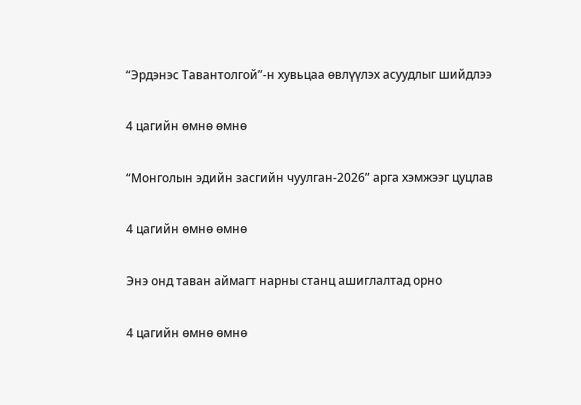“Эрдэнэс Тавантолгой”-н хувьцаа өвлүүлэх асуудлыг шийдлээ

4 цагийн өмнө өмнө

“Монголын эдийн засгийн чуулган-2026” арга хэмжээг цуцлав

4 цагийн өмнө өмнө

Энэ онд таван аймагт нарны станц ашиглалтад орно

4 цагийн өмнө өмнө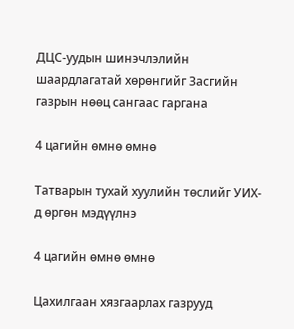ДЦС-уудын шинэчлэлийн шаардлагатай хөрөнгийг Засгийн газрын нөөц сангаас гаргана

4 цагийн өмнө өмнө

Татварын тухай хуулийн төслийг УИХ-д өргөн мэдүүлнэ

4 цагийн өмнө өмнө

Цахилгаан хязгаарлах газрууд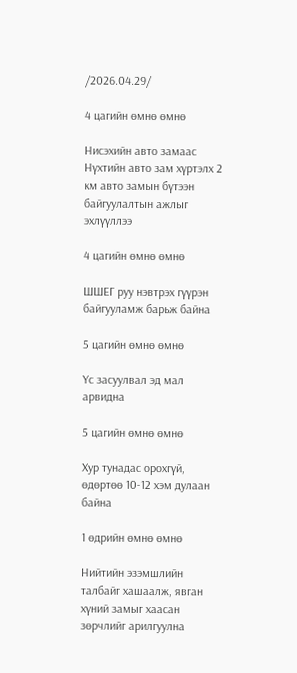/2026.04.29/

4 цагийн өмнө өмнө

Нисэхийн авто замаас Нүхтийн авто зам хүртэлх 2 км авто замын бүтээн байгуулалтын ажлыг эхлүүллээ

4 цагийн өмнө өмнө

ШШЕГ руу нэвтрэх гүүрэн байгууламж барьж байна

5 цагийн өмнө өмнө

Үс засуулвал эд мал арвидна

5 цагийн өмнө өмнө

Хур тунадас орохгүй, өдөртөө 10-12 хэм дулаан байна

1 өдрийн өмнө өмнө

Нийтийн эзэмшлийн талбайг хашаалж, явган хүний замыг хаасан зөрчлийг арилгуулна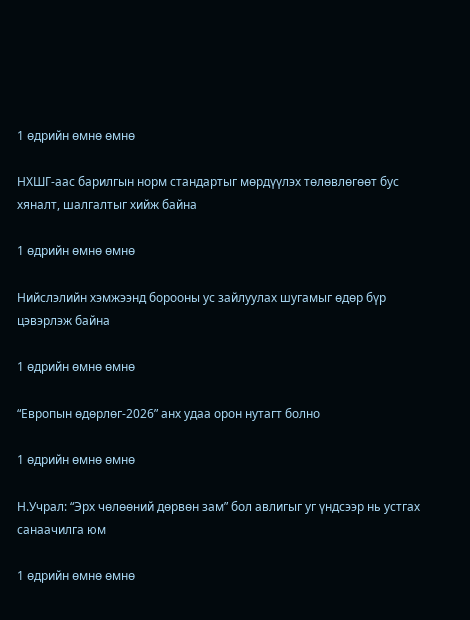1 өдрийн өмнө өмнө

НХШГ-аас барилгын норм стандартыг мөрдүүлэх төлөвлөгөөт бус хяналт, шалгалтыг хийж байна

1 өдрийн өмнө өмнө

Нийслэлийн хэмжээнд борооны ус зайлуулах шугамыг өдөр бүр цэвэрлэж байна

1 өдрийн өмнө өмнө

“Европын өдөрлөг-2026” анх удаа орон нутагт болно

1 өдрийн өмнө өмнө

Н.Учрал: “Эрх чөлөөний дөрвөн зам” бол авлигыг уг үндсээр нь устгах санаачилга юм

1 өдрийн өмнө өмнө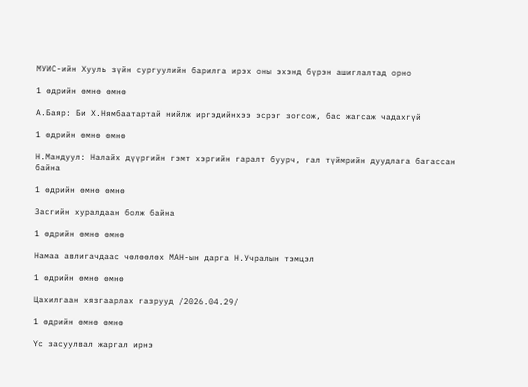МУИС-ийн Хууль зүйн сургуулийн барилга ирэх оны эхэнд бүрэн ашиглалтад орно

1 өдрийн өмнө өмнө

А.Баяр: Би Х.Нямбаатартай нийлж иргэдийнхээ эсрэг зогсож, бас жагсаж чадахгүй

1 өдрийн өмнө өмнө

Н.Мандуул: Налайх дүүргийн гэмт хэргийн гаралт буурч, гал түймрийн дуудлага багассан байна

1 өдрийн өмнө өмнө

Засгийн хуралдаан болж байна

1 өдрийн өмнө өмнө

Намаа авлигачдаас чөлөөлөх МАН-ын дарга Н.Учралын тэмцэл

1 өдрийн өмнө өмнө

Цахилгаан хязгаарлах газрууд /2026.04.29/

1 өдрийн өмнө өмнө

Үс засуулвал жаргал ирнэ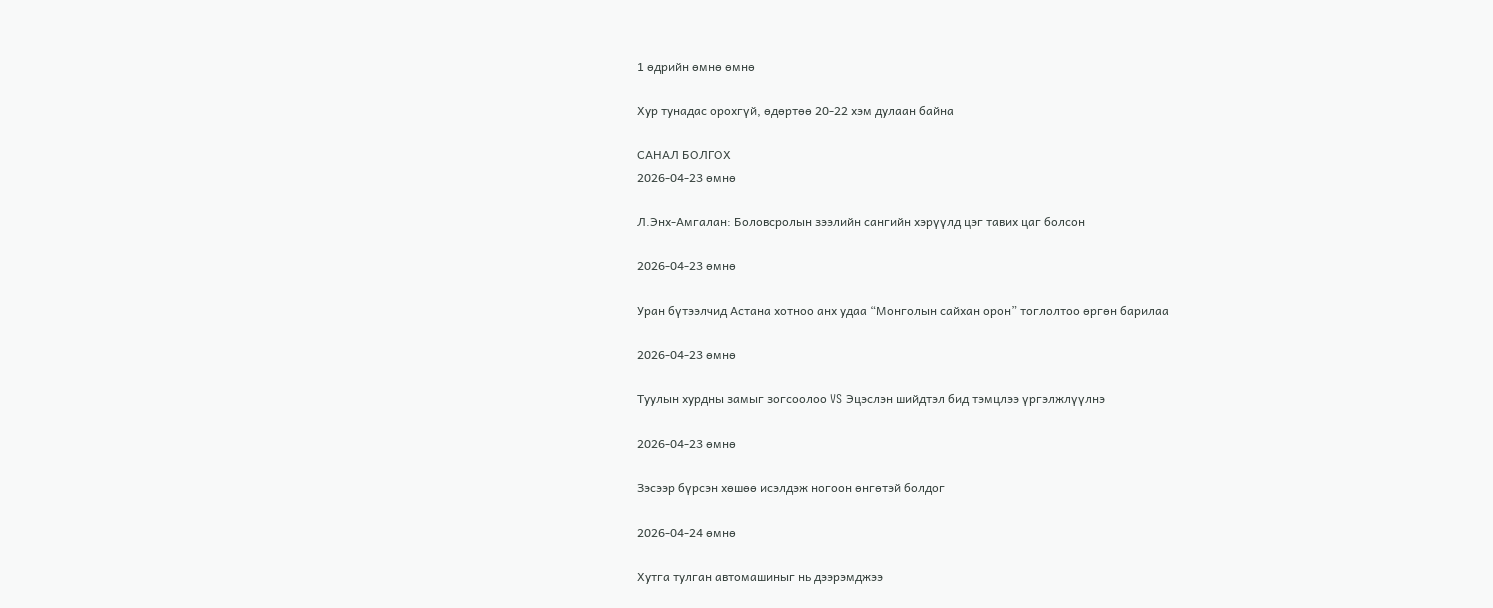1 өдрийн өмнө өмнө

Хур тунадас орохгүй, өдөртөө 20-22 хэм дулаан байна

САНАЛ БОЛГОХ
2026-04-23 өмнө

Л.Энх-Амгалан: Боловсролын зээлийн сангийн хэрүүлд цэг тавих цаг болсон

2026-04-23 өмнө

Уран бүтээлчид Астана хотноо анх удаа “Монголын сайхан орон” тоглолтоо өргөн барилаа

2026-04-23 өмнө

Туулын хурдны замыг зогсоолоо VS Эцэслэн шийдтэл бид тэмцлээ үргэлжлүүлнэ

2026-04-23 өмнө

Зэсээр бүрсэн хөшөө исэлдэж ногоон өнгөтэй болдог

2026-04-24 өмнө

Хутга тулган автомашиныг нь дээрэмджээ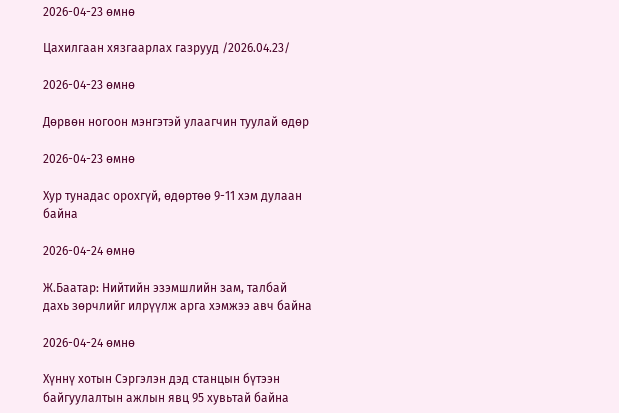2026-04-23 өмнө

Цахилгаан хязгаарлах газрууд /2026.04.23/

2026-04-23 өмнө

Дөрвөн ногоон мэнгэтэй улаагчин туулай өдөр

2026-04-23 өмнө

Хур тунадас орохгүй, өдөртөө 9-11 хэм дулаан байна

2026-04-24 өмнө

Ж.Баатар: Нийтийн эзэмшлийн зам, талбай дахь зөрчлийг илрүүлж арга хэмжээ авч байна

2026-04-24 өмнө

Хүннү хотын Сэргэлэн дэд станцын бүтээн байгуулалтын ажлын явц 95 хувьтай байна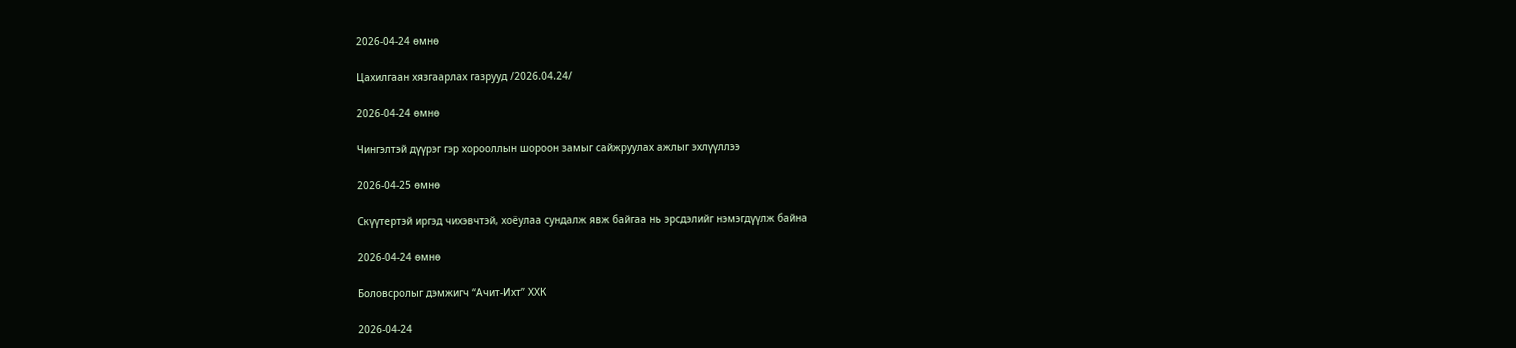2026-04-24 өмнө

Цахилгаан хязгаарлах газрууд /2026.04.24/

2026-04-24 өмнө

Чингэлтэй дүүрэг гэр хорооллын шороон замыг сайжруулах ажлыг эхлүүллээ

2026-04-25 өмнө

Скүүтертэй иргэд чихэвчтэй, хоёулаа сундалж явж байгаа нь эрсдэлийг нэмэгдүүлж байна

2026-04-24 өмнө

Боловсролыг дэмжигч “Ачит-Ихт” ХХК

2026-04-24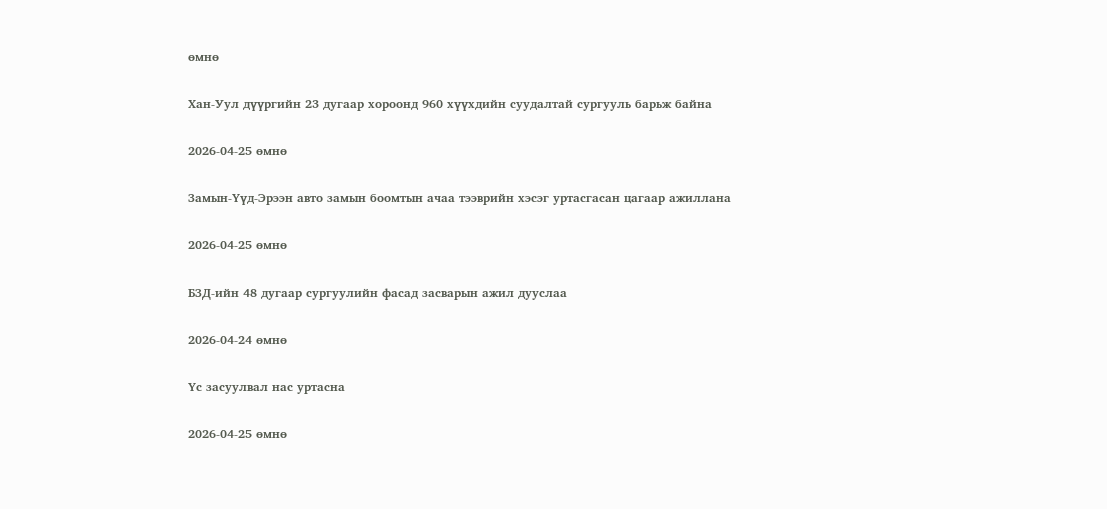өмнө

Хан-Уул дүүргийн 23 дугаар хороонд 960 хүүхдийн суудалтай сургууль барьж байна

2026-04-25 өмнө

Замын-Үүд-Эрээн авто замын боомтын ачаа тээврийн хэсэг уртасгасан цагаар ажиллана

2026-04-25 өмнө

БЗД-ийн 48 дугаар сургуулийн фасад засварын ажил дууслаа

2026-04-24 өмнө

Үс засуулвал нас уртасна

2026-04-25 өмнө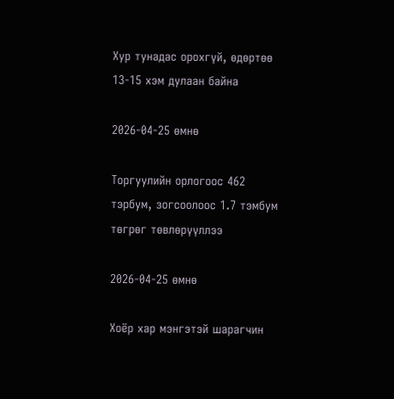Хур тунадас орохгүй, өдөртөө 13-15 хэм дулаан байна

2026-04-25 өмнө

Торгуулийн орлогоос 462 тэрбум, зогсоолоос 1.7 тэмбум төгрөг төвлөрүүллээ

2026-04-25 өмнө

Хоёр хар мэнгэтэй шарагчин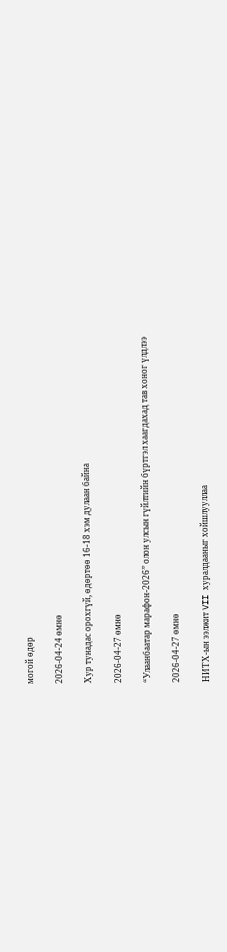могой өдөр

2026-04-24 өмнө

Хур тунадас орохгүй, өдөртөө 16-18 хэм дулаан байна

2026-04-27 өмнө

“Улаанбаатар марафон-2026” олон улсын гүйлтийн бүртгэл хаагдахад тав хоног үлдлээ

2026-04-27 өмнө

НИТХ-ын ээлжит VII хуралдааныг хойшлууллаа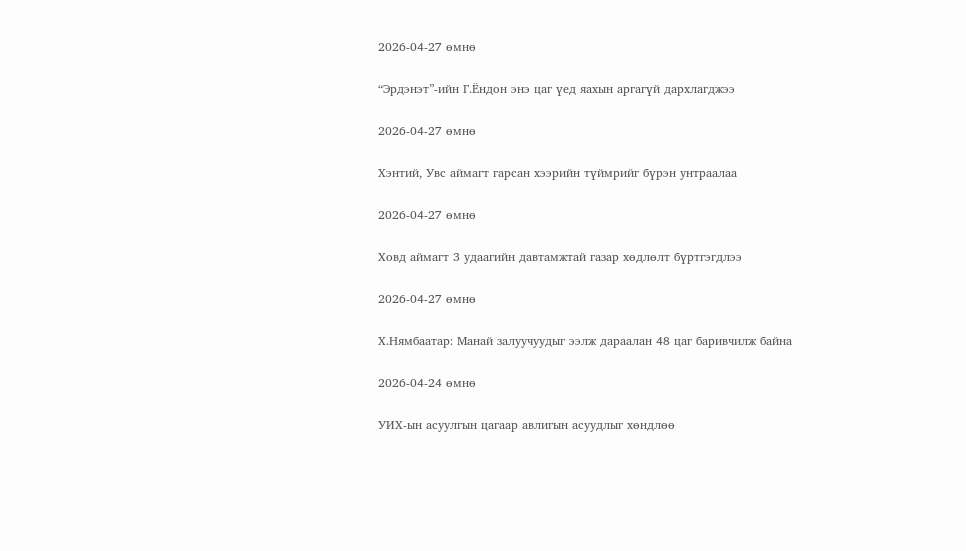2026-04-27 өмнө

“Эрдэнэт”-ийн Г.Ёндон энэ цаг үед яахын аргагүй дархлагджээ

2026-04-27 өмнө

Хэнтий, Увс аймагт гарсан хээрийн түймрийг бүрэн унтраалаа

2026-04-27 өмнө

Ховд аймагт 3 удаагийн давтамжтай газар хөдлөлт бүртгэгдлээ

2026-04-27 өмнө

Х.Нямбаатар: Манай залуучуудыг ээлж дараалан 48 цаг баривчилж байна

2026-04-24 өмнө

УИХ-ын асуулгын цагаар авлигын асуудлыг хөндлөө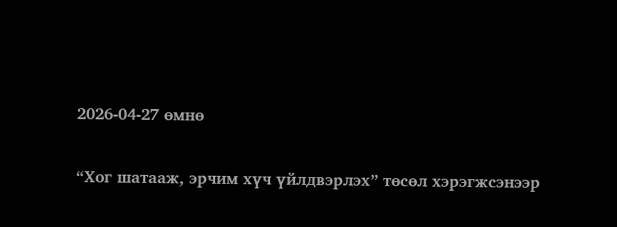2026-04-27 өмнө

“Хог шатааж, эрчим хүч үйлдвэрлэх” төсөл хэрэгжсэнээр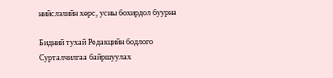нийслэлийн хөрс, усны бохирдол буурна

Бидний тухай Редакцийн бодлого Сурталчилгаа байршуулах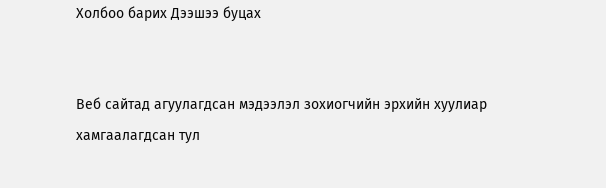Холбоо барих Дээшээ буцах


Веб сайтад агуулагдсан мэдээлэл зохиогчийн эрхийн хуулиар хамгаалагдсан тул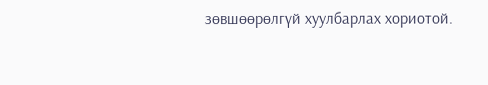зөвшөөрөлгүй хуулбарлах хориотой.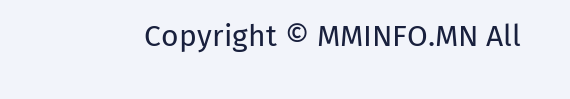Copyright © MMINFO.MN All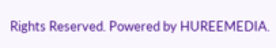Rights Reserved. Powered by HUREEMEDIA.